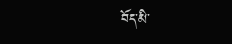བོད་མི་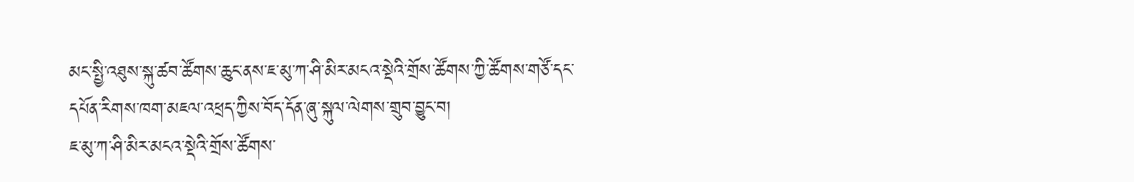མང་སྤྱི་འཐུས་སྐུ་ཚབ་ཚོགས་ཆུང་ནས་ཇ་མུ་ཀ་ཤི་མིར་མངའ་སྡེའི་གྲོས་ཚོགས་ཀྱི་ཚོགས་གཙོ་དང་དཔོན་རིགས་ཁག་མཇལ་འཕྲད་ཀྱིས་བོད་དོན་ཞུ་སྐུལ་ལེགས་གྲུབ་བྱུང་བ།
ཇ་མུ་ཀ་ཤི་མིར་མངའ་སྡེའི་གྲོས་ཚོགས་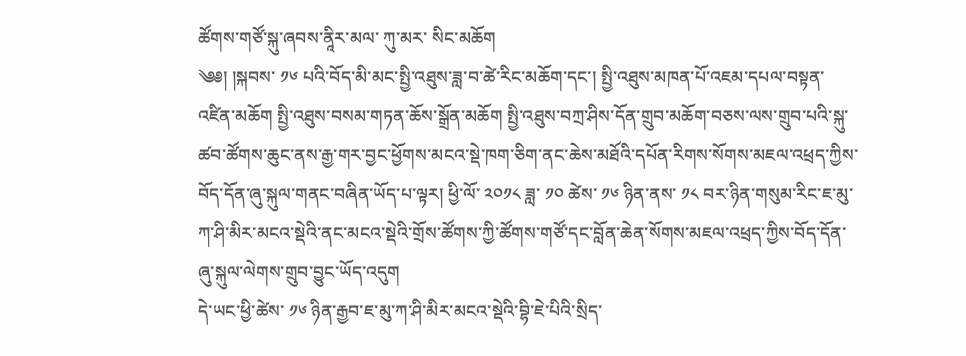ཚོགས་གཙོ་སྐུ་ཞབས་ནཱིར་མལ་ ཀུ་མར་ སིང་མཆོག
༄༅། །སྐབས་ ༡༦ པའི་བོད་མི་མང་སྤྱི་འཐུས་ཟླ་བ་ཚེ་རིང་མཆོག་དང་། སྤྱི་འཐུས་མཁན་པོ་འཇམ་དཔལ་བསྟན་འཛིན་མཆོག སྤྱི་འཐུས་བསམ་གཏན་ཆོས་སྒྲོན་མཆོག སྤྱི་འཐུས་བཀྲ་ཤིས་དོན་གྲུབ་མཆོག་བཅས་ལས་གྲུབ་པའི་སྐུ་ཚབ་ཚོགས་ཆུང་ནས་རྒྱ་གར་བྱང་ཕྱོགས་མངའ་སྡེ་ཁག་ཅིག་ནང་ཆེས་མཐོའི་དཔོན་རིགས་སོགས་མཇལ་འཕྲད་ཀྱིས་བོད་དོན་ཞུ་སྐུལ་གནང་བཞིན་ཡོད་པ་ལྟར། ཕྱི་ལོ་ ༢༠༡༨ ཟླ་ ༡༠ ཚེས་ ༡༦ ཉིན་ནས་ ༡༨ བར་ཉིན་གསུམ་རིང་ཇ་མུ་ཀ་ཤི་མིར་མངའ་སྡེའི་ནང་མངའ་སྡེའི་གྲོས་ཚོགས་ཀྱི་ཚོགས་གཙོ་དང་བློན་ཆེན་སོགས་མཇལ་འཕྲད་ཀྱིས་བོད་དོན་ཞུ་སྐུལ་ལེགས་གྲུབ་བྱུང་ཡོད་འདུག
དེ་ཡང་ཕྱི་ཚེས་ ༡༦ ཉིན་རྒྱབ་ཇ་མུ་ཀ་ཤི་མིར་མངའ་སྡེའི་བྷི་ཇེ་པིའི་སྲིད་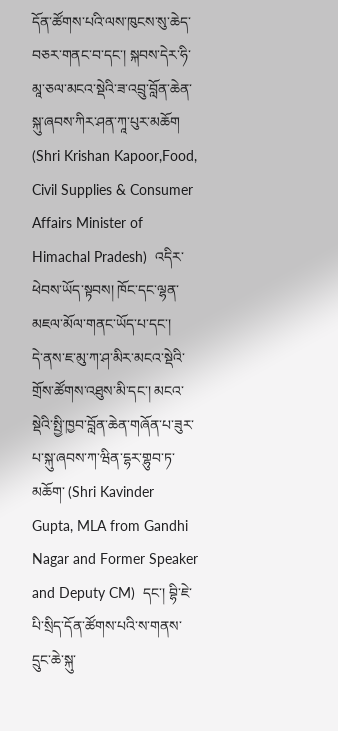དོན་ཚོགས་པའི་ལས་ཁུངས་སུ་ཆེད་བཅར་གནང་བ་དང་། སྐབས་དེར་ཧི་མཱ་ཅལ་མངའ་སྡེའི་ཟ་འབྲུ་བློན་ཆེན་སྐུ་ཞབས་ཀིར་ཤན་ཀཱ་པུར་མཆོག (Shri Krishan Kapoor,Food, Civil Supplies & Consumer Affairs Minister of Himachal Pradesh)  འདིར་ཕེབས་ཡོད་སྟབས། ཁོང་དང་ལྷན་མཇལ་མོལ་གནང་ཡོད་པ་དང་།
དེ་ནས་ཇ་མུ་ཀ་ཤ་མིར་མངའ་སྡེའི་གྲོས་ཚོགས་འཐུས་མི་དང་། མངའ་སྡེའི་སྤྱི་ཁྱབ་བློན་ཆེན་གཞོན་པ་ཟུར་པ་སྐུ་ཞབས་ཀ་ཝིན་དྷར་གྷུབ་ཏ་མཆོག་ (Shri Kavinder Gupta, MLA from Gandhi Nagar and Former Speaker and Deputy CM)  དང་། བྷི་ཇེ་པི་སྲིད་དོན་ཚོགས་པའི་ས་གནས་དྲུང་ཆེ་སྐུ་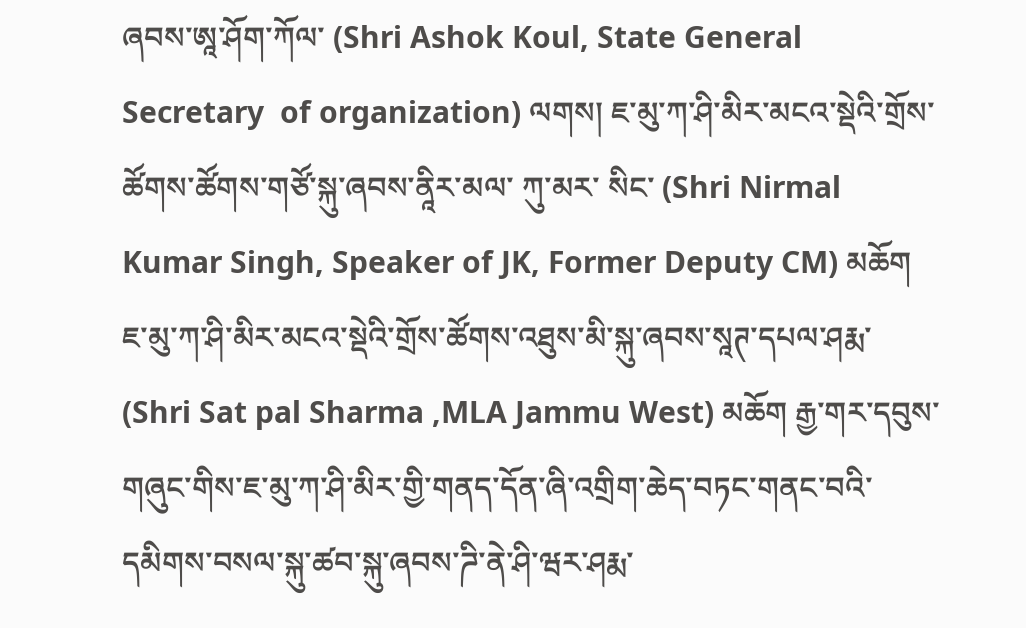ཞབས་ཨཱ་ཤོག་ཀོལ་ (Shri Ashok Koul, State General Secretary  of organization) ལགས། ཇ་མུ་ཀ་ཤི་མིར་མངའ་སྡེའི་གྲོས་ཚོགས་ཚོགས་གཙོ་སྐུ་ཞབས་ནཱིར་མལ་ ཀུ་མར་ སིང་ (Shri Nirmal  Kumar Singh, Speaker of JK, Former Deputy CM) མཆོག ཇ་མུ་ཀ་ཤི་མིར་མངའ་སྡེའི་གྲོས་ཚོགས་འཐུས་མི་སྐུ་ཞབས་སཱཊ་དཔལ་ཤརྨ་ (Shri Sat pal Sharma ,MLA Jammu West) མཆོག རྒྱ་གར་དབུས་གཞུང་གིས་ཇ་མུ་ཀ་ཤི་མིར་གྱི་གནད་དོན་ཞི་འགྲིག་ཆེད་བཏང་གནང་བའི་དམིགས་བསལ་སྐུ་ཚབ་སྐུ་ཞབས་ཌི་ནེ་ཤི་ཝར་ཤརྨ་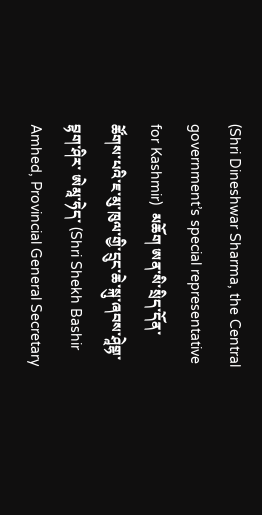(Shri Dineshwar Sharma, the Central government’s special representative for Kashmir)  མཆོག ཨན་སི་སྲིད་དོན་ཚོགས་པའི་ཇ་མུ་ཁུལ་གྱི་དྲུང་ཆེ་སྐུ་ཞབས་ཤཱེགྷ་བྷག་ཤིར་ ཨེམཱ་ཧེད་ (Shri Shekh Bashir Amhed, Provincial General Secretary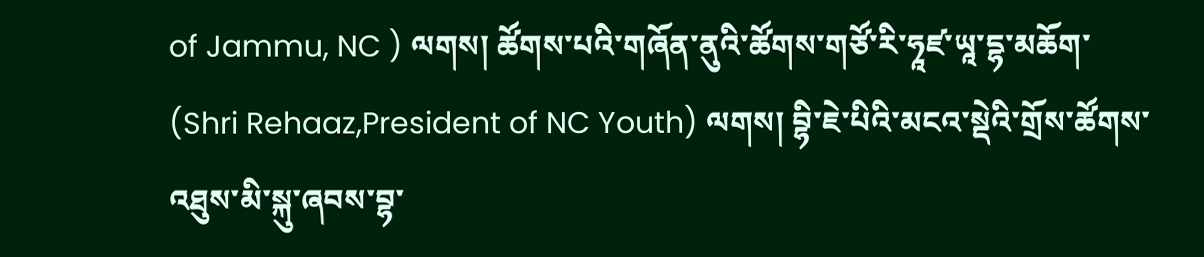of Jammu, NC ) ལགས། ཚོགས་པའི་གཞོན་ནུའི་ཚོགས་གཙོ་རི་ཧཱཛ་ཡཱ་དྷ་མཆོག་ (Shri Rehaaz,President of NC Youth) ལགས། བྷི་ཇེ་པིའི་མངའ་སྡེའི་གྲོས་ཚོགས་འཐུས་མི་སྐུ་ཞབས་བྷ་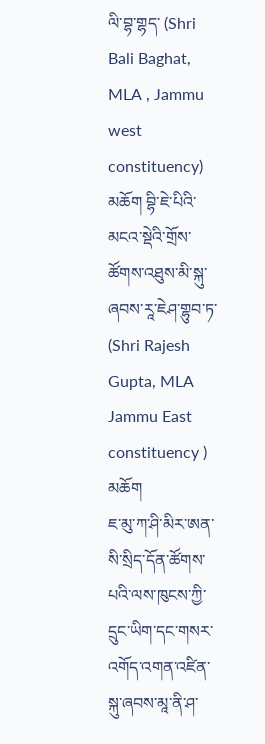ལི་བྷ་གྷད་ (Shri Bali Baghat, MLA , Jammu west constituency) མཆོག བྷི་ཇེ་པིའི་མངའ་སྡེའི་གྲོས་ཚོགས་འཐུས་མི་སྐུ་ཞབས་རཱ་ཇེཤ་གྷུབ་ཏ་ (Shri Rajesh Gupta, MLA Jammu East constituency ) མཆོག
ཇ་མུ་ཀ་ཤི་མིར་ཨན་སི་སྲིད་དོན་ཚོགས་པའི་ལས་ཁུངས་ཀྱི་དྲུང་ཡིག་དང་གསར་འགོད་འགན་འཛིན་སྐུ་ཞབས་མཱ་ནི་ཤ་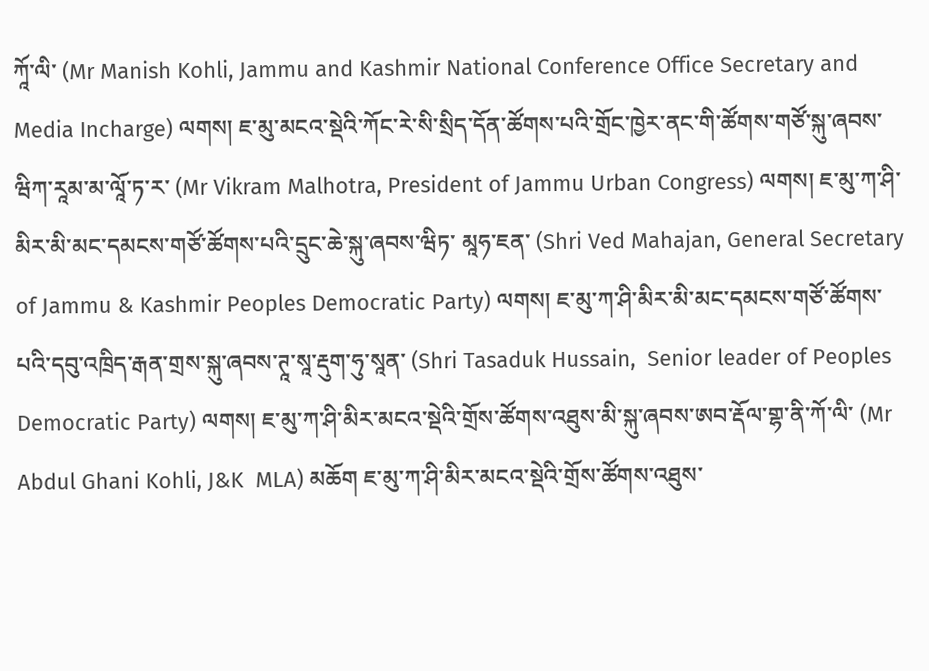ཀཱོ་ལི་ (Mr Manish Kohli, Jammu and Kashmir National Conference Office Secretary and Media Incharge) ལགས། ཇ་མུ་མངའ་སྡེའི་ཀོང་རེ་སི་སྲིད་དོན་ཚོགས་པའི་གྲོང་ཁྱེར་ནང་གི་ཚོགས་གཙོ་སྐུ་ཞབས་ཝིཀ་རཱམ་མ་ལཱོ་ཏ་ར་ (Mr Vikram Malhotra, President of Jammu Urban Congress) ལགས། ཇ་མུ་ཀ་ཤི་མིར་མི་མང་དམངས་གཙོ་ཚོགས་པའི་དྲུང་ཆེ་སྐུ་ཞབས་ཝིཏ་ མཱཧ་ཇན་ (Shri Ved Mahajan, General Secretary of Jammu & Kashmir Peoples Democratic Party) ལགས། ཇ་མུ་ཀ་ཤི་མིར་མི་མང་དམངས་གཙོ་ཚོགས་པའི་དབུ་འཁྲིད་རྒན་གྲས་སྐུ་ཞབས་ཊཱ་སཱ་རྡུག་ཧུ་སཱན་ (Shri Tasaduk Hussain,  Senior leader of Peoples Democratic Party) ལགས། ཇ་མུ་ཀ་ཤི་མིར་མངའ་སྡེའི་གྲོས་ཚོགས་འཐུས་མི་སྐུ་ཞབས་ཨབ་རྡོལ་གྷ་ནི་ཀོ་ལི་ (Mr Abdul Ghani Kohli, J&K  MLA) མཆོག ཇ་མུ་ཀ་ཤི་མིར་མངའ་སྡེའི་གྲོས་ཚོགས་འཐུས་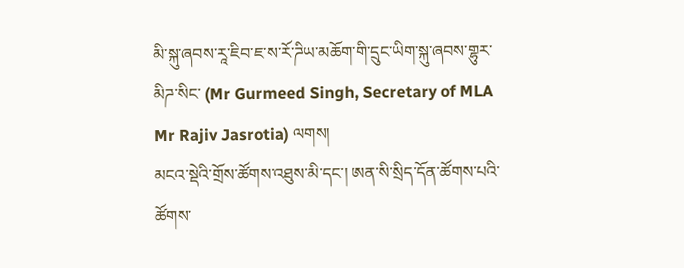མི་སྐུ་ཞབས་རཱ་ཇིབ་ཇ་ས་རོ་ཌིཡ་མཆོག་གི་དྲུང་ཡིག་སྐུ་ཞབས་གྷུར་མིཌ་སིང་ (Mr Gurmeed Singh, Secretary of MLA Mr Rajiv Jasrotia) ལགས།
མངའ་སྡེའི་གྲོས་ཚོགས་འཐུས་མི་དང་། ཨན་སི་སྲིད་དོན་ཚོགས་པའི་ཚོགས་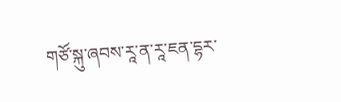གཙོ་སྐུ་ཞབས་རཱ་ན་རཱ་ཇན་དྷར་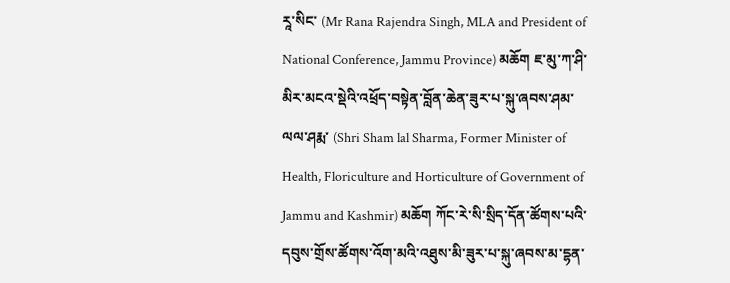རཱ་སིང་ (Mr Rana Rajendra Singh, MLA and President of National Conference, Jammu Province) མཆོག ཇ་མུ་ཀ་ཤི་མིར་མངའ་སྡེའི་འཕྲོད་བསྟེན་བློན་ཆེན་ཟུར་པ་སྐུ་ཞབས་ཤམ་ལལ་ཤརྨ་ (Shri Sham lal Sharma, Former Minister of Health, Floriculture and Horticulture of Government of Jammu and Kashmir) མཆོག ཀོང་རེ་སི་སྲིད་དོན་ཚོགས་པའི་དབུས་གྲོས་ཚོགས་འོག་མའི་འཐུས་མི་ཟུར་པ་སྐུ་ཞབས་མ་དྷན་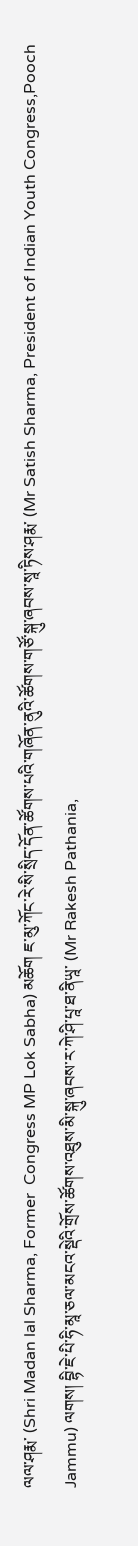ལལ་ཤརྨ་ (Shri Madan lal Sharma, Former  Congress MP Lok Sabha) མཆོག ཇ་མུ་ཀོང་རེ་སི་སྲིད་དོན་ཚོགས་པའི་གཞོན་ནུའི་ཚོགས་གཙོ་སྐུ་ཞབས་སཱ་ཏིས་ཤརྨ་ (Mr Satish Sharma, President of Indian Youth Congress,Pooch  Jammu) ལགས། བྷི་ཇེ་པི་ཧི་མཱ་ཅལ་མངའ་སྡེའི་གྲོས་ཚོགས་འཐུས་མི་སྐུ་ཞབས་ར་ཀེ་ཤི་པཱ་ཐ་ནིཡཱ་ (Mr Rakesh Pathania,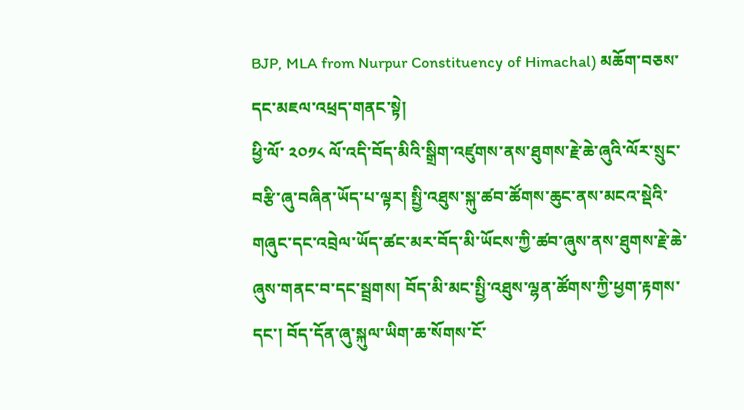BJP, MLA from Nurpur Constituency of Himachal) མཆོག་བཅས་དང་མཇལ་འཕྲད་གནང་སྟེ།
ཕྱི་ལོ་ ༢༠༡༨ ལོ་འདི་བོད་མིའི་སྒྲིག་འཛུགས་ནས་ཐུགས་རྗེ་ཆེ་ཞུའི་ལོར་སྲུང་བརྩི་ཞུ་བཞིན་ཡོད་པ་ལྟར། སྤྱི་འཐུས་སྐུ་ཚབ་ཚོགས་ཆུང་ནས་མངའ་སྡེའི་གཞུང་དང་འབྲེལ་ཡོད་ཚང་མར་བོད་མི་ཡོངས་ཀྱི་ཚབ་ཞུས་ནས་ཐུགས་རྗེ་ཆེ་ཞུས་གནང་བ་དང་སྦྲགས། བོད་མི་མང་སྤྱི་འཐུས་ལྷན་ཚོགས་ཀྱི་ཕྱག་རྟགས་དང་། བོད་དོན་ཞུ་སྐུལ་ཡིག་ཆ་སོགས་ངོ་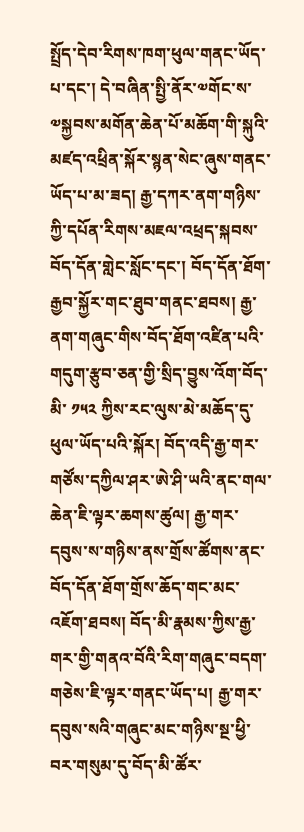སྤྲོད་དེབ་རིགས་ཁག་ཕུལ་གནང་ཡོད་པ་དང་། དེ་བཞིན་སྤྱི་ནོར་༧གོང་ས་༧སྐྱབས་མགོན་ཆེན་པོ་མཆོག་གི་སྐུའི་མཛད་འཕྲིན་སྐོར་སྙན་སེང་ཞུས་གནང་ཡོད་པ་མ་ཟད། རྒྱ་དཀར་ནག་གཉིས་ཀྱི་དཔོན་རིགས་མཇལ་འཕྲད་སྐབས་བོད་དོན་གླེང་སློང་དང་། བོད་དོན་ཐོག་རྒྱབ་སྐྱོར་གང་ཐུབ་གནང་ཐབས། རྒྱ་ནག་གཞུང་གིས་བོད་ཐོག་འཛིན་པའི་གདུག་རྩུབ་ཅན་གྱི་སྲིད་བྱུས་འོག་བོད་མི་ ༡༥༢ ཀྱིས་རང་ལུས་མེ་མཆོད་དུ་ཕུལ་ཡོད་པའི་སྐོར། བོད་འདི་རྒྱ་གར་གཙོས་དཀྱིལ་ཤར་ཨེ་ཤི་ཡའི་ནང་གལ་ཆེན་ཇི་ལྟར་ཆགས་ཚུལ། རྒྱ་གར་དབུས་ས་གཉིས་ནས་གྲོས་ཚོགས་ནང་བོད་དོན་ཐོག་གྲོས་ཆོད་གང་མང་འཇོག་ཐབས། བོད་མི་རྣམས་ཀྱིས་རྒྱ་གར་གྱི་གནའ་བོའི་རིག་གཞུང་བདག་གཅེས་ཇི་ལྟར་གནང་ཡོད་པ། རྒྱ་གར་དབུས་སའི་གཞུང་མང་གཉིས་སྔ་ཕྱི་བར་གསུམ་དུ་བོད་མི་ཚོར་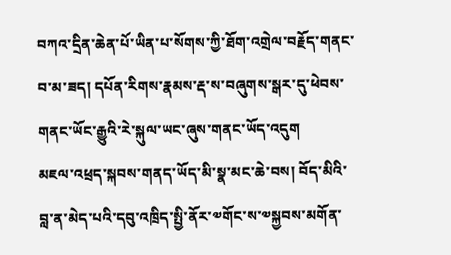བཀའ་དྲིན་ཆེན་པོ་ཡིན་པ་སོགས་ཀྱི་ཐོག་འགྲེལ་བརྗོད་གནང་བ་མ་ཟད། དཔོན་རིགས་རྣམས་རྡ་ས་བཞུགས་སྒར་དུ་ཕེབས་གནང་ཡོང་རྒྱུའི་རེ་སྐུལ་ཡང་ཞུས་གནང་ཡོད་འདུག
མཇལ་འཕྲད་སྐབས་གནད་ཡོད་མི་སྣ་མང་ཆེ་བས། བོད་མིའི་བླ་ན་མེད་པའི་དབུ་འཁྲིད་སྤྱི་ནོར་༧གོང་ས་༧སྐྱབས་མགོན་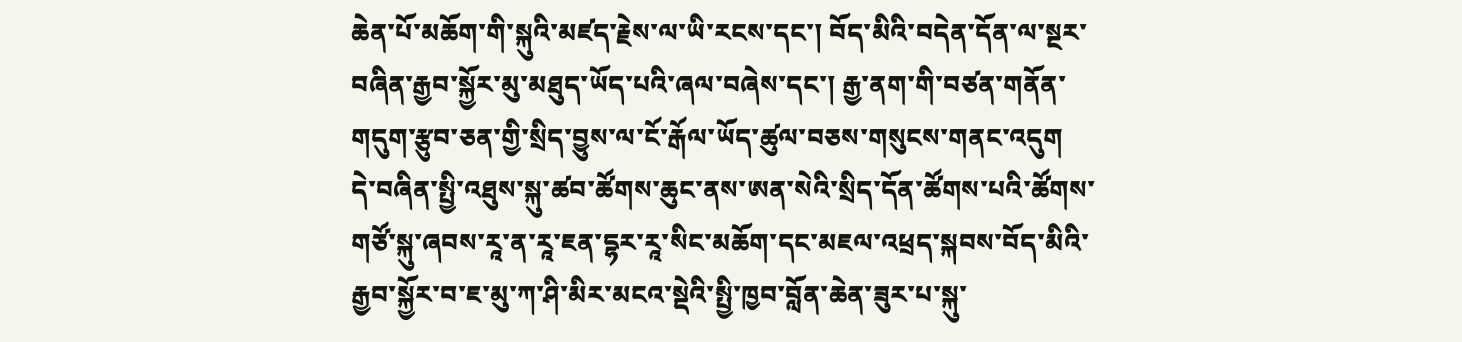ཆེན་པོ་མཆོག་གི་སྐུའི་མཛད་རྗེས་ལ་ཡི་རངས་དང་། བོད་མིའི་བདེན་དོན་ལ་སྔར་བཞིན་རྒྱབ་སྐྱོར་མུ་མཐུད་ཡོད་པའི་ཞལ་བཞེས་དང་། རྒྱ་ནག་གི་བཙན་གནོན་གདུག་རྩུབ་ཅན་གྱི་སྲིད་བྱུས་ལ་ངོ་རྒོལ་ཡོད་ཚུལ་བཅས་གསུངས་གནང་འདུག
དེ་བཞིན་སྤྱི་འཐུས་སྐུ་ཚབ་ཚོགས་ཆུང་ནས་ཨན་སེའི་སྲིད་དོན་ཚོགས་པའི་ཚོགས་གཙོ་སྐུ་ཞབས་རཱ་ན་རཱ་ཇན་དྷར་རཱ་སིང་མཆོག་དང་མཇལ་འཕྲད་སྐབས་བོད་མིའི་རྒྱབ་སྐྱོར་བ་ཇ་མུ་ཀ་ཤི་མིར་མངའ་སྡེའི་སྤྱི་ཁྱབ་བློན་ཆེན་ཟུར་པ་སྐུ་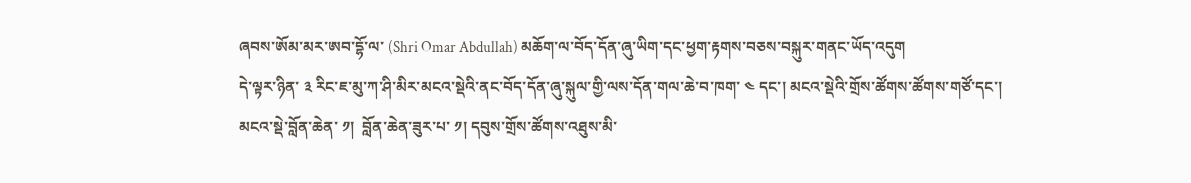ཞབས་ཨོམ་མར་ཨབ་དྷོ་ལ་ (Shri Omar Abdullah) མཆོག་ལ་བོད་དོན་ཞུ་ཡིག་དང་ཕྱག་རྟགས་བཅས་བསྐུར་གནང་ཡོད་འདུག
དེ་ལྟར་ཉིན་ ༣ རིང་ཇ་མུ་ཀ་ཤི་མིར་མངའ་སྡེའི་ནང་བོད་དོན་ཞུ་སྐུལ་གྱི་ལས་དོན་གལ་ཆེ་བ་ཁག་ ༤ དང་། མངའ་སྡེའི་གྲོས་ཚོགས་ཚོགས་གཙོ་དང་། མངའ་སྡེ་བློན་ཆེན་ ༡།  བློན་ཆེན་ཟུར་པ་ ༡། དབུས་གྲོས་ཚོགས་འཐུས་མི་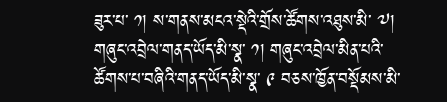ཟུར་པ་ ༡། ས་གནས་མངའ་སྡེའི་གྲོས་ཚོགས་འཐུས་མི་ ༧། གཞུང་འབྲེལ་གནད་ཡོད་མི་སྣ་ ༡། གཞུང་འབྲེལ་མིན་པའི་ཚོགས་པ་བཞིའི་གནད་ཡོད་མི་སྣ་ ༩ བཅས་ཁྱོན་བསྡོམས་མི་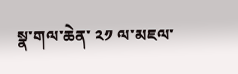སྣ་གལ་ཆེན་ ༢༡ ལ་མཇལ་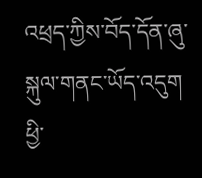འཕྲད་ཀྱིས་བོད་དོན་ཞུ་སྐུལ་གནང་ཡོད་འདུག
ཕྱི་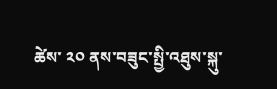ཚེས་ ༢༠ ནས་བཟུང་སྤྱི་འཐུས་སྐུ་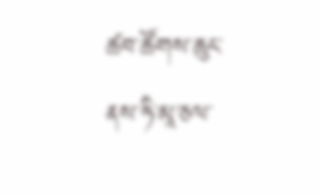ཚབ་ཚོགས་ཆུང་ནས་ཧི་མཱ་ཅལ་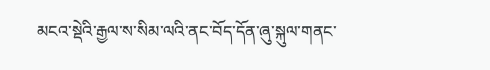མངའ་སྡེའི་རྒྱལ་ས་སིམ་ལའི་ནང་བོད་དོན་ཞུ་སྐུལ་གནང་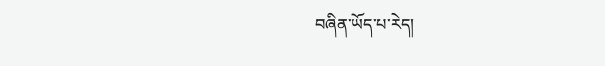བཞིན་ཡོད་པ་རེད།